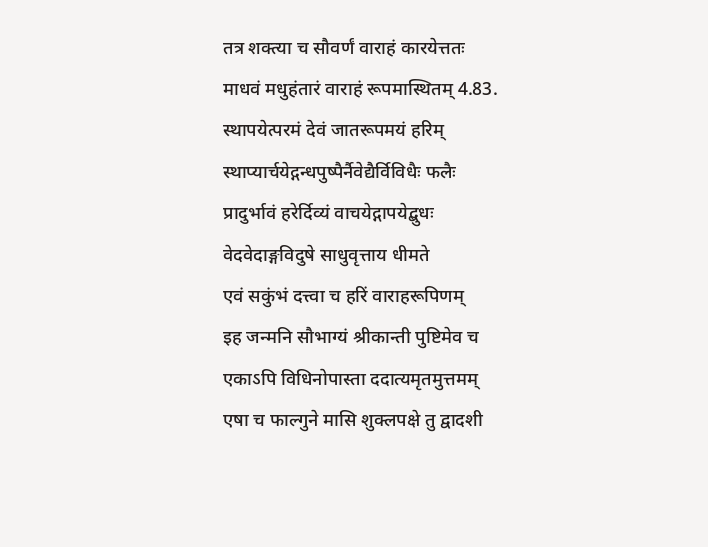तत्र शक्त्या च सौवर्णं वाराहं कारयेत्ततः
माधवं मधुहंतारं वाराहं रूपमास्थितम् 4.83.
स्थापयेत्परमं देवं जातरूपमयं हरिम्
स्थाप्यार्चयेद्गन्धपुष्पैर्नैवेद्यैर्विविधैः फलैः
प्रादुर्भावं हरेर्दिव्यं वाचयेद्गापयेद्बुधः
वेदवेदाङ्गविदुषे साधुवृत्ताय धीमते
एवं सकुंभं दत्त्वा च हरिं वाराहरूपिणम्
इह जन्मनि सौभाग्यं श्रीकान्ती पुष्टिमेव च
एकाऽपि विधिनोपास्ता ददात्यमृतमुत्तमम्
एषा च फाल्गुने मासि शुक्लपक्षे तु द्वादशी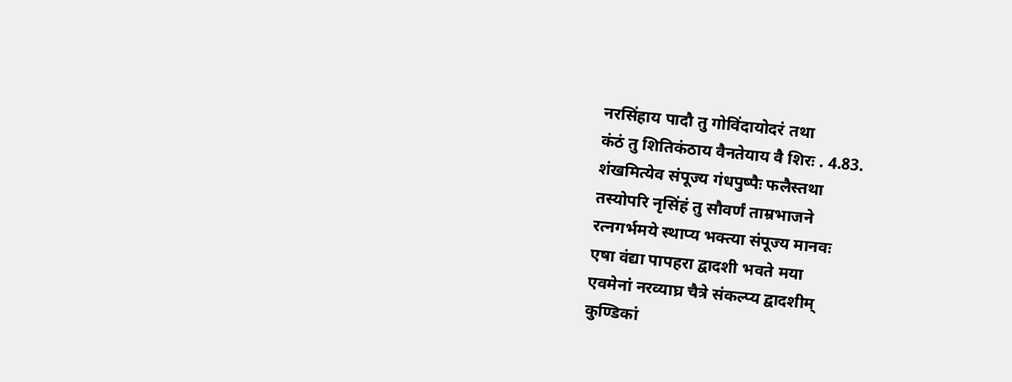नरसिंहाय पादौ तु गोविंदायोदरं तथा
कंठं तु शितिकंठाय वैनतेयाय वै शिरः . 4.83.
शंखमित्येव संपूज्य गंधपुष्पैः फलैस्तथा
तस्योपरि नृसिंहं तु सौवर्णं ताम्रभाजने
रत्नगर्भमये स्थाप्य भक्त्या संपूज्य मानवः
एषा वंद्या पापहरा द्वादशी भवते मया
एवमेनां नरव्याघ्र चैत्रे संकल्प्य द्वादशीम्
कुण्डिकां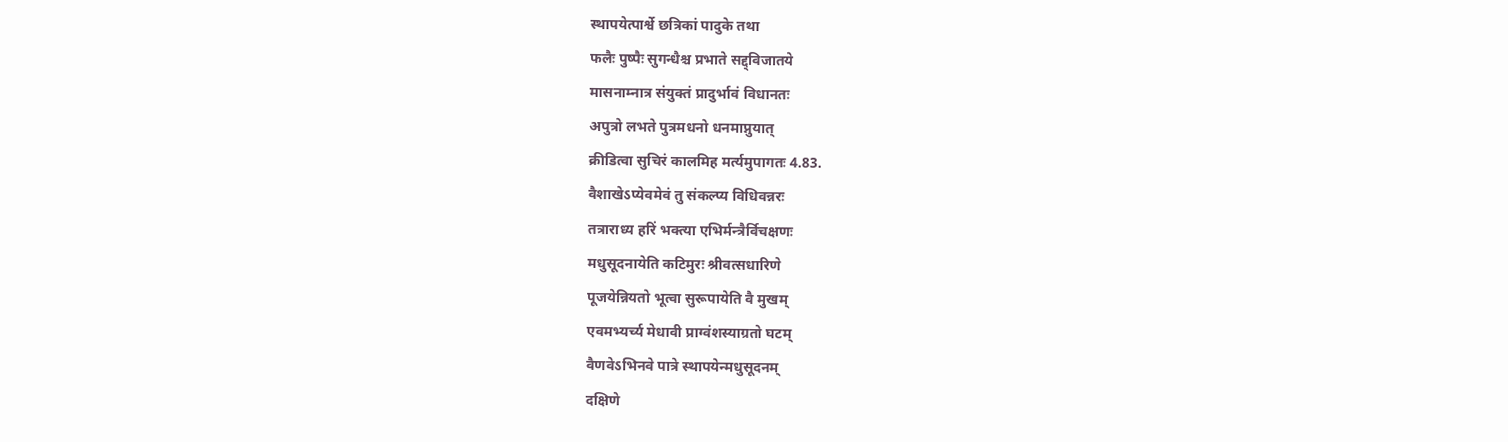स्थापयेत्पार्श्वे छत्रिकां पादुके तथा
फलैः पुष्पैः सुगन्धैश्च प्रभाते सद्द्विजातये
मासनाम्नात्र संयुक्तं प्रादुर्भावं विधानतः
अपुत्रो लभते पुत्रमधनो धनमाप्नुयात्
क्रीडित्वा सुचिरं कालमिह मर्त्यमुपागतः 4.83.
वैशाखेऽप्येवमेवं तु संकल्प्य विधिवन्नरः
तत्राराध्य हरिं भक्त्या एभिर्मन्त्रैर्विचक्षणः
मधुसूदनायेति कटिमुरः श्रीवत्सधारिणे
पूजयेन्नियतो भूत्वा सुरूपायेति वै मुखम्
एवमभ्यर्च्य मेधावी प्राग्वंशस्याग्रतो घटम्
वैणवेऽभिनवे पात्रे स्थापयेन्मधुसूदनम्
दक्षिणे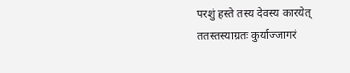परशुं हस्ते तस्य देवस्य कारयेत्
ततस्तस्याग्रतः कुर्याज्जागरं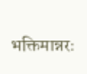भक्तिमान्नरः